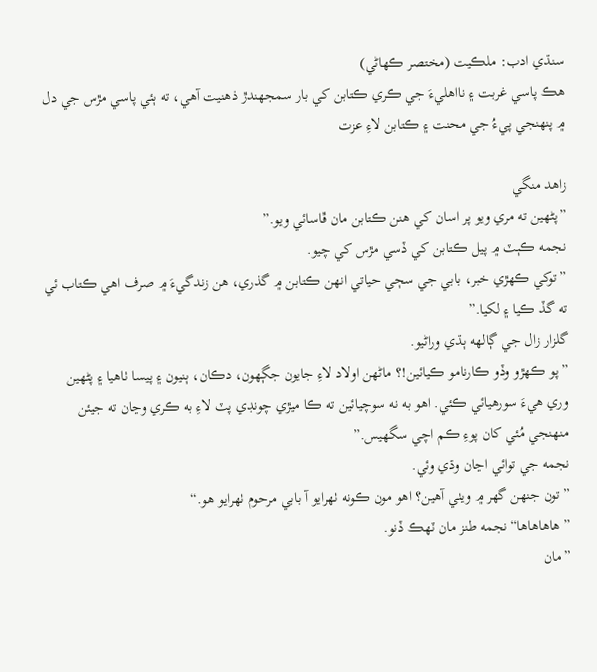سنڌي ادب: ملڪيت (مختصر ڪھاڻي)
هڪ پاسي غربت ۽ نااهليءَ جي ڪري ڪتابن کي بار سمجهندڙ ذهنيت آهي، ته ٻئي پاسي مڙس جي دل ۾ پنهنجي پيءُ جي محنت ۽ ڪتابن لاءِ عزت

زاهد منگي
”پڻهين ته مري ويو پر اسان کي هنن ڪتابن مان ڦاسائي ويو.”
نجمه ڪٻٽ ۾ پيل ڪتابن کي ڏسي مڙس کي چيو.
”توکي ڪهڙي خبر، بابي جي سڄي حياتي انهن ڪتابن ۾ گذري، هن زندگيءَ ۾ صرف اهي ڪتاب ئي ته گڏ ڪيا ۽ لکيا.”
گلزار زال جي ڳالهه ٻڌي وراڻيو.
”پو ڪهڙو وڏو ڪارنامو ڪيائين!؟ ماڻهن اولاد لاءِ جايون جڳهون، دڪان، ٻنيون ۽ پيسا ٺاهيا ۽ پڻهين وري هيءَ سورهيائي ڪئي. اهو به نه سوچيائين ته ڪا ميڙي چونڊي پٽ لاءِ به ڪري وڃان ته جيئن منهنجي مُئي کان پوءِ ڪم اچي سگهيس.”
نجمه جي توائي اڃان وڌي وئي.
”تون جنهن گهر ۾ ويٺي آهين؟ اهو مون ڪونه ٺهرايو آ بابي مرحوم ٺهرايو هو.“
”هاهاهاها“نجمه طنز مان ٽهڪ ڏنو.
”مان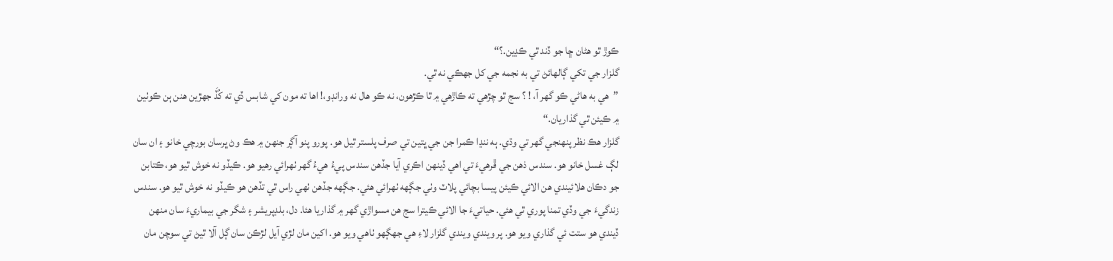ڪوڙ ٿو هڻان ڇا جو ڏند ٿي ڪڍين.؟“
گلزار جي تکي ڳالهائڻ تي به نجمه جي کل جهڪي نه ٿي.
”هي به هاڻي ڪو گهر آ، ! ؟ سج ٿو چڙهي ته ڪاڙهي ۾ ٿا ڪڙهون، نه ڪو هال نه ورانڊو،! اها ته مون کي شابس ڏي ته کُڏَ جهڙين هنن ٻن ڪوٺين ۾ ڪيئن ٿي گذاريان.“
گلزار هڪ نظر پنهنجي گهر تي وڌي. ٻه ننڍا ڪمرا جن جي ڀتين تي صرف پلستر ٿيل هو. پورو پنو آڳر جنهن ۾ ھڪ وڻ ڀرسان بورچي خانو ۽ ان سان لڳ غسل خانو هو. سندس ذهن جي ڦرهيءَ تي اهي ڏينهن اڪري آيا جڏهن سندس پيءُ هيءُ گهر ٺهرائي رهيو هو. ڪيڏو نه خوش ٿيو هو، ڪتابن جو دڪان هلائيندي هن الائي ڪيئن پيسا بچائي پلاٽ وٺي جڳهه ٺهرائي هئي. جڳهه جڏهن ٺهي راس ٿي تڏهن هو ڪيڏو نه خوش ٿيو هو. سندس زندگيءَ جي وڏي تمنا پوري ٿي هئي. حياتيءَ جا الائي ڪيترا سج هن مسواڙي گهر ۾ گذاريا هئا. دل، بلڊپريشر ۽ شگر جي بيماريءَ سان منهن ڏيندي هو ستت ئي گذاري ويو هو. پر ويندي ويندي گلزار لاءِ هي جھڳهو ٺاهي ويو هو. اکين مان لڙي آيل لڙڪن سان ڳل آلا ٿيڻ تي سوچن مان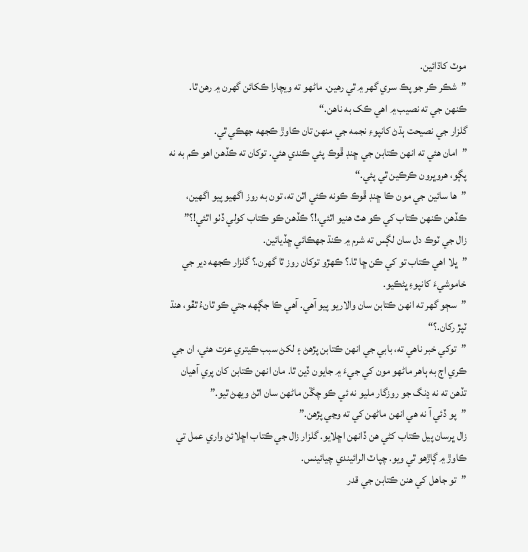موٽ کاڌائين.
”شڪر ڪر جو پڪ سري گهر ۾ ٿي رهين. ماڻهو ته ويچارا ڪکائن گهرن ۾ رهن ٿا. ڪنهن جي ته نصيب ۾ اهي ڪک به ناهن.“
گلزار جي نصيحت ٻڌڻ کانپوءِ نجمه جي منهن تان ڪاوڙ ڪجهه جهڪي ٿي.
”امان هئي ته انهن ڪتابن جي ڇنڊ ڦوڪ پئي ڪندي هئي. توکان ته ڪڏهن اهو ڪم به نه پڳو، هروڀرون ڪرڪين ٿي پئي.“
”ها سائين جي مون ڪا ڇنڊ ڦوڪ ڪونه ڪئي اٿن ته، تون به روز اگهيو پيو اگهين، ڪڏهن ڪنهن ڪتاب کي ڪو هٿ هنيو اٿئي،!؟ ڪڏهن ڪو ڪتاب کولي ڏٺو اٿئي!؟”
زال جي ٽوڪ دل سان لڳس ته شرم ۾ ڪنڌ جهڪائي ڇڏيائين.
”ڀلا اهي ڪتاب تو کي ڪن ڇا ٿا.؟ ڪهڙو توکان روز ٿا گهرن.؟ گلزار ڪجهه دير جي خاموشيءَ کانپوءِ ڀڻڪيو.
”سڄو گهر ته انهن ڪتابن سان والاريو پيو آهي. آهي ڪا جڳهه جتي ڪو ٿانءُ ٿڦو، هنڌ ٽپڙ رکان.؟“
”توکي خبر ناهي ته، بابي جي انهن ڪتابن پڙهڻ ۽ لکڻ سبب ڪيتري عزت هئي، ان جي ڪري اڄ به ٻاهر ماڻهو مون کي جيءَ ۾ جايون ڏين ٿا. مان انهن ڪتابن کان پري آهيان تڏهن ته نه ڍنگ جو روزگار مليو نه ئي ڪو چڱن ماڻهن سان اٿڻ ويهڻ ٿيو.”
”پو ڏئي آ نه هي انهن ماڻهن کي ته وڃي پڙهن.”
زال ڀرسان پيل ڪتاب کڻي هن ڏانهن اڇلايو. گلزار زال جي ڪتاب اڇلائڻ واري عمل تي ڪاوڙ ۾ ڳاڙهو ٿي ويو. چپاٽ الرائيندي چيائينس.
”تو جاهل کي هنن ڪتابن جي قدر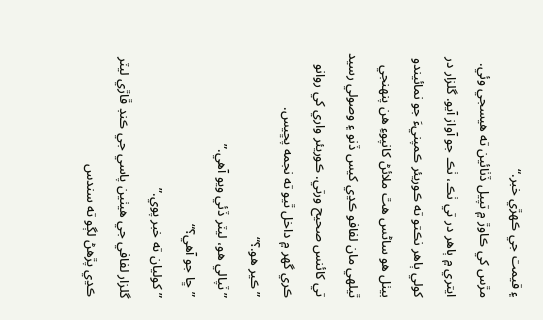۽ قيمت جي ڪهڙي خبر.“
مڙس کي ڪاوڙ ۾ تپيل ڏٺائين ته هيسجي وئي.
ايتري ۾ ٻاهر در تي ٺڪ، ٺڪ جو آواز آيو. گلزار در کولي ٻاهر نڪتو ته ڪوريئر ڪمپنيءَ جو نمائيندو بيٺل هو ساڻس هٿ ملائڻ کانپوءِ هن پنهنجي ٿيلهي مان لفافو ڪڍي کيس ڏنو ۽ وصولي رسيد تي کائنس صحيح ورتي. ڪوريئر واري کي روانو ڪري گهر ۾ داخل ٿيو ته نجمه پڇيس.
”ڪير هو.؟“
”ٽپالي هو، ليٽر ڏئي ويو آهي.”
”ڇا جو آهي؟“
”کوليان ته خبر پوي.”
گلزار لفافي جي هيٺين پاسي جي ڪنڊ ڦاڙي ليٽر ڪڍي پڙهڻ لڳو ته سندس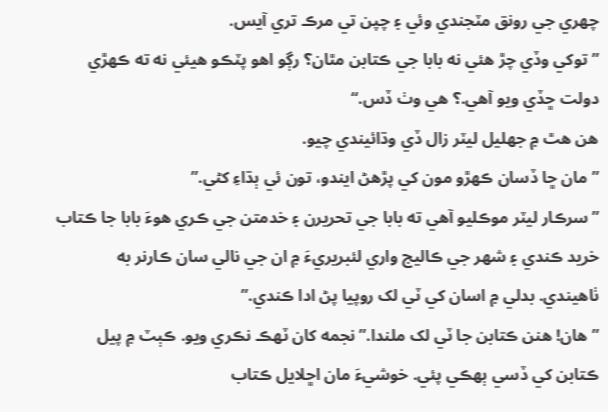چهري جي رونق مٽجندي وئي ۽ چپن تي مرڪ تري آيس.
”توکي وڏي چڙ هئي نه بابا جي ڪتابن مٿان؟ رڳو اهو پٽڪو هيئي نه ته ڪهڙي دولت ڇڏي ويو آهي.؟ هي وٺ ڏس.“
هن هٿ ۾ جهليل ليٽر زال ڏي وڌائيندي چيو.
”مان ڇا ڏسان ڪهڙو مون کي پڙهڻ ايندو، تون ئي ٻڌاءِ کڻي.”
”سرڪار ليٽر موڪليو آهي ته بابا جي تحريرن ۽ خدمتن جي ڪري هوءَ بابا جا ڪتاب خريد ڪندي ۽ شهر جي ڪاليج واري لئبريريءَ ۾ ان جي نالي سان ڪارنر به ٺاهيندي. بدلي ۾ اسان کي ٽي لک روپيا پڻ ادا ڪندي.”
”هان! هنن ڪتابن جا ٽي لک ملندا.” نجمه کان ٽهڪ نڪري ويو. ڪٻٽ ۾ پيل ڪتابن کي ڏسي ٻهڪي پئي. خوشيءَ مان اڇلايل ڪتاب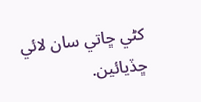کڻي ڇاتي سان لائي ڇڏيائين.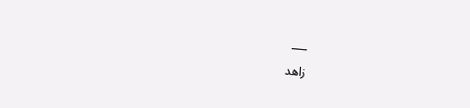___

زاھد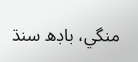منگي، باڊھ سنڌ